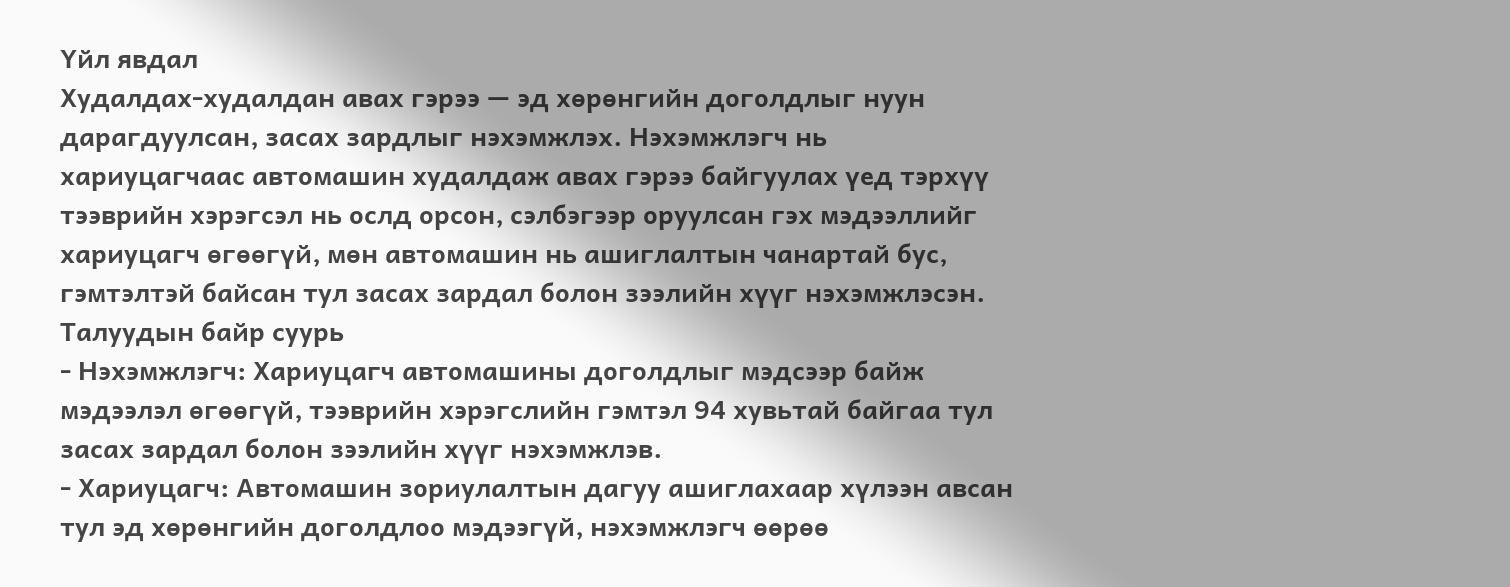Үйл явдал
Худалдах-худалдан авах гэрээ — эд хөрөнгийн доголдлыг нуун дарагдуулсан, засах зардлыг нэхэмжлэх. Нэхэмжлэгч нь хариуцагчаас автомашин худалдаж авах гэрээ байгуулах үед тэрхүү тээврийн хэрэгсэл нь ослд орсон, сэлбэгээр оруулсан гэх мэдээллийг хариуцагч өгөөгүй, мөн автомашин нь ашиглалтын чанартай бус, гэмтэлтэй байсан тул засах зардал болон зээлийн хүүг нэхэмжлэсэн.
Талуудын байр суурь
- Нэхэмжлэгч: Хариуцагч автомашины доголдлыг мэдсээр байж мэдээлэл өгөөгүй, тээврийн хэрэгслийн гэмтэл 94 хувьтай байгаа тул засах зардал болон зээлийн хүүг нэхэмжлэв.
- Хариуцагч: Автомашин зориулалтын дагуу ашиглахаар хүлээн авсан тул эд хөрөнгийн доголдлоо мэдээгүй, нэхэмжлэгч өөрөө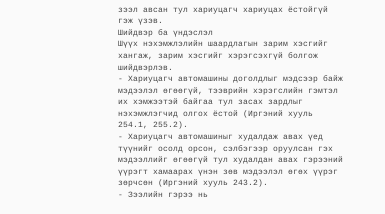зээл авсан тул хариуцагч хариуцах ёстойгүй гэж үзэв.
Шийдвэр ба үндэслэл
Шүүх нэхэмжлэлийн шаардлагын зарим хэсгийг хангаж, зарим хэсгийг хэрэгсэхгүй болгож шийдвэрлэв.
- Хариуцагч автомашины доголдлыг мэдсээр байж мэдээлэл өгөөгүй, тээврийн хэрэгслийн гэмтэл их хэмжээтэй байгаа тул засах зардлыг нэхэмжлэгчид олгох ёстой (Иргэний хууль 254.1, 255.2).
- Хариуцагч автомашиныг худалдаж авах үед түүнийг осолд орсон, сэлбэгээр оруулсан гэх мэдээллийг өгөөгүй тул худалдан авах гэрээний үүрэгт хамаарах үнэн зөв мэдээлэл өгөх үүрэг зөрчсөн (Иргэний хууль 243.2).
- Зээлийн гэрээ нь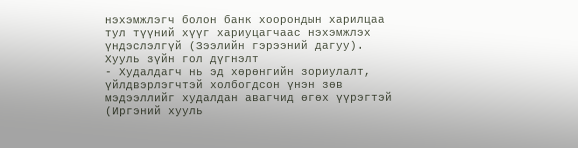нэхэмжлэгч болон банк хоорондын харилцаа тул түүний хүүг хариуцагчаас нэхэмжлэх үндэслэлгүй (Зээлийн гэрээний дагуу).
Хууль зүйн гол дүгнэлт
- Худалдагч нь эд хөрөнгийн зориулалт, үйлдвэрлэгчтэй холбогдсон үнэн зөв мэдээллийг худалдан авагчид өгөх үүрэгтэй (Иргэний хууль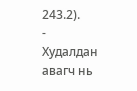243.2).
- Худалдан авагч нь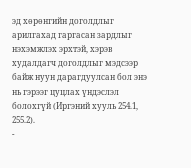эд хөрөнгийн доголдлыг арилгахад гаргасан зардлыг нэхэмжлэх эрхтэй, хэрэв худалдагч доголдлыг мэдсээр байж нуун дарагдуулсан бол энэ нь гэрээг цуцлах үндэслэл болохгүй (Иргэний хууль 254.1, 255.2).
-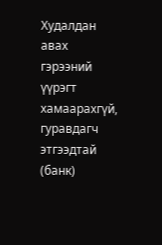Худалдан авах гэрээний үүрэгт хамаарахгүй, гуравдагч этгээдтай (банк)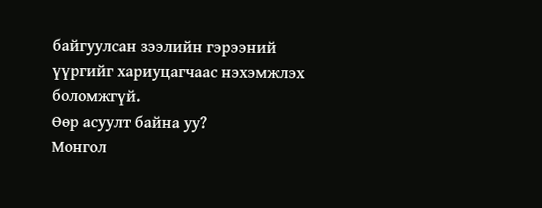байгуулсан зээлийн гэрээний үүргийг хариуцагчаас нэхэмжлэх боломжгүй.
Өөр асуулт байна уу?
Монгол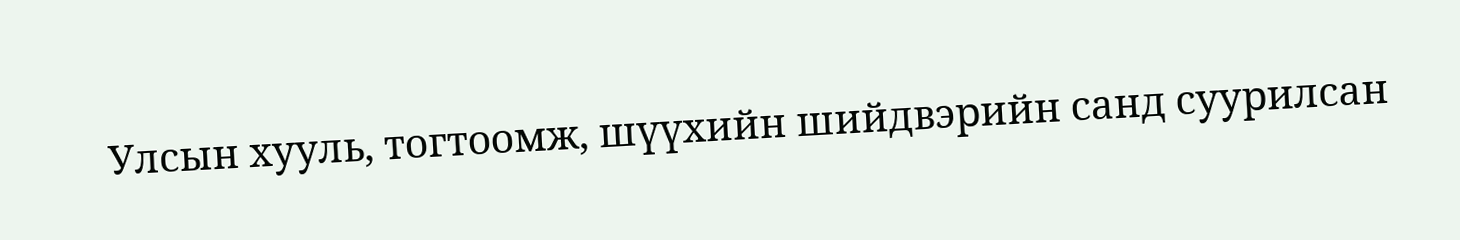Улсын хууль, тогтоомж, шүүхийн шийдвэрийн санд суурилсан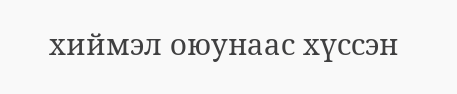хиймэл оюунаас хүссэн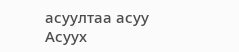асуултаа асуу
Асуух